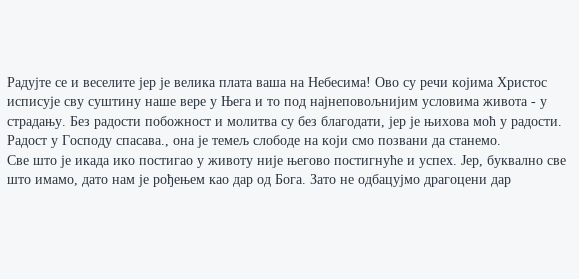Радујте се и веселите јер је велика плата ваша на Небесима! Ово су речи којима Христос исписује сву суштину наше вере у Њега и то под најнеповољнијим условима живота - у страдању. Без радости побожност и молитва су без благодати, јер је њихова моћ у радости. Радост у Господу спасава., она је темељ слободе на који смо позвани да станемо.
Све што је икада ико постигао у животу није његово постигнуће и успех. Јер, буквално све што имамо, дато нам је рођењем као дар од Бога. Зато не одбацујмо драгоцени дар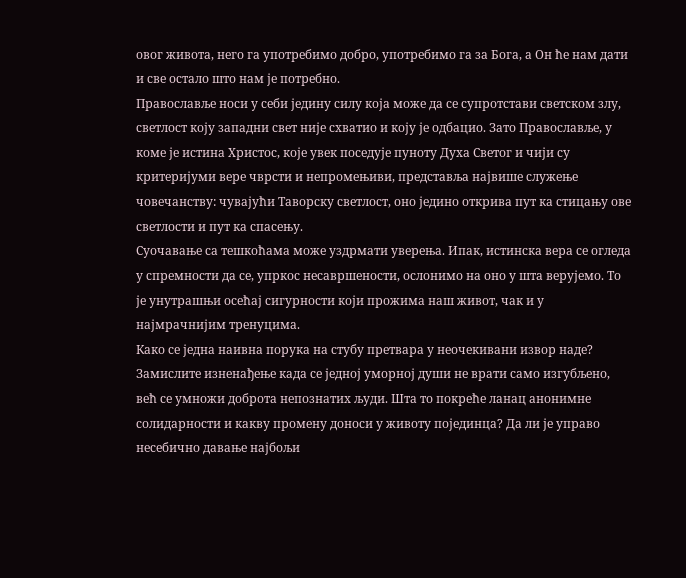овог живота, него га употребимо добро, употребимо га за Бога, а Он ће нам дати и све остало што нам је потребно.
Православље носи у себи једину силу која може да се супротстави светском злу, светлост коју западни свет није схватио и коју је одбацио. Зато Православље, у коме је истина Христос, које увек поседује пуноту Духа Светог и чији су критеријуми вере чврсти и непромењиви, представља највише служење човечанству: чувајући Таворску светлост, оно једино открива пут ка стицању ове светлости и пут ка спасењу.
Суочавање са тешкоћама може уздрмати уверења. Ипак, истинска вера се огледа у спремности да се, упркос несавршености, ослонимо на оно у шта верујемо. То је унутрашњи осећај сигурности који прожима наш живот, чак и у најмрачнијим тренуцима.
Како се једна наивна порука на стубу претвара у неочекивани извор наде? Замислите изненађење када се једној уморној души не врати само изгубљено, већ се умножи доброта непознатих људи. Шта то покреће ланац анонимне солидарности и какву промену доноси у животу појединца? Да ли је управо несебично давање најбољи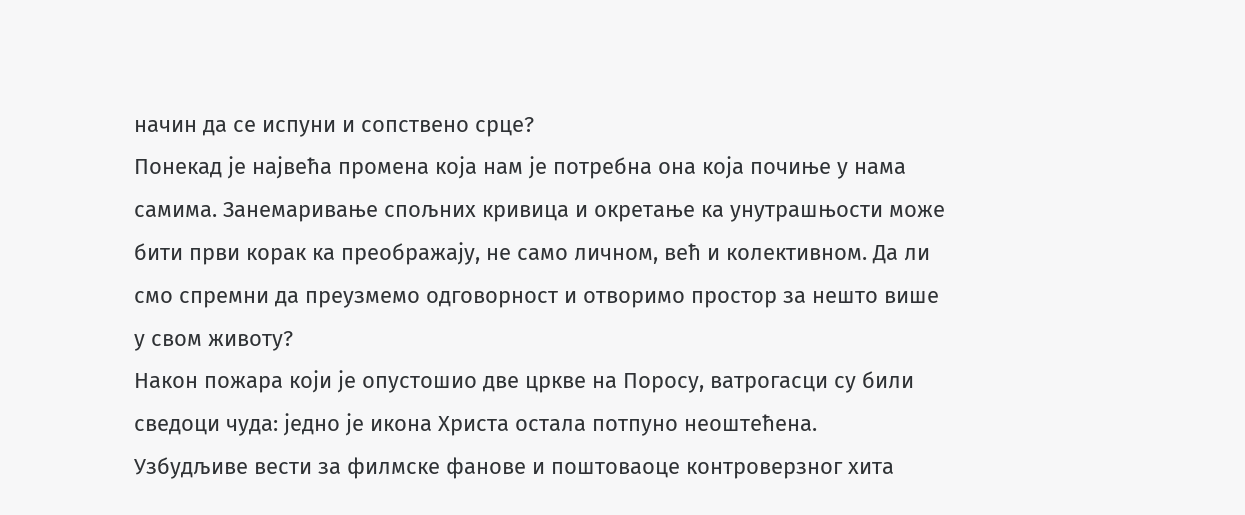начин да се испуни и сопствено срце?
Понекад је највећа промена која нам је потребна она која почиње у нама самима. Занемаривање спољних кривица и окретање ка унутрашњости може бити први корак ка преображају, не само личном, већ и колективном. Да ли смо спремни да преузмемо одговорност и отворимо простор за нешто више у свом животу?
Након пожара који је опустошио две цркве на Поросу, ватрогасци су били сведоци чуда: једно је икона Христа остала потпуно неоштећена.
Узбудљиве вести за филмске фанове и поштоваоце контроверзног хита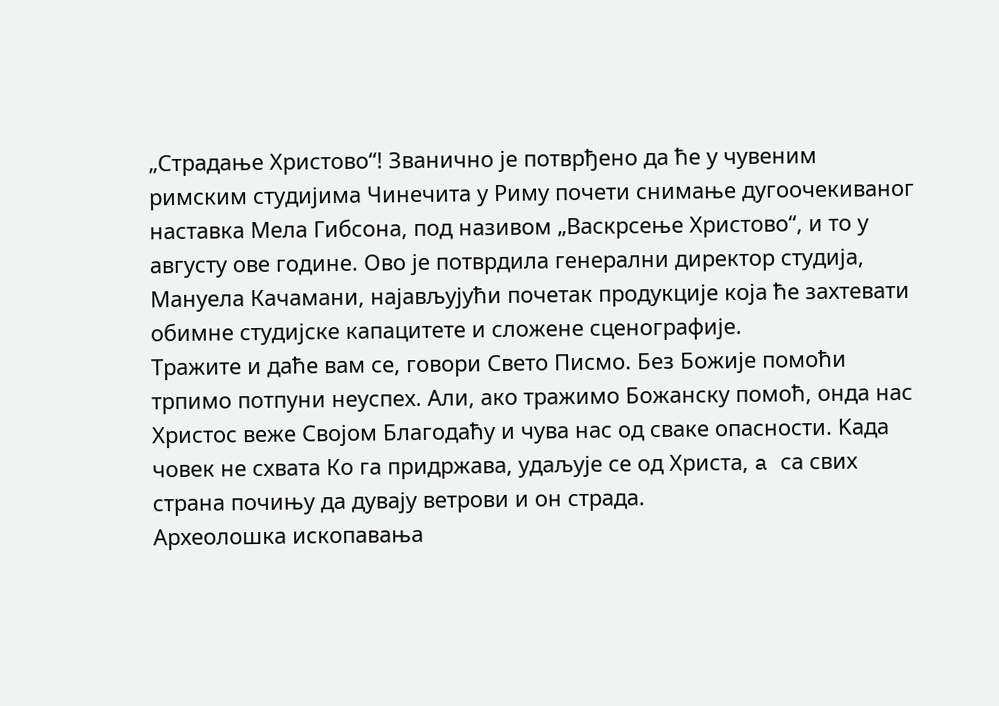„Страдање Христово“! Званично је потврђено да ће у чувеним римским студијима Чинечита у Риму почети снимање дугоочекиваног наставка Мела Гибсона, под називом „Васкрсење Христово“, и то у августу ове године. Ово је потврдила генерални директор студија, Мануела Качамани, најављујући почетак продукције која ће захтевати обимне студијске капацитете и сложене сценографије.
Тражите и даће вам се, говори Свето Писмо. Без Божије помоћи трпимо потпуни неуспех. Али, ако тражимо Божанску помоћ, онда нас Христос веже Својом Благодаћу и чува нас од сваке опасности. Kада човек не схвата Ко га придржава, удаљује се од Христа, a са свих страна почињу да дувају ветрови и он страда.
Археолошка ископавања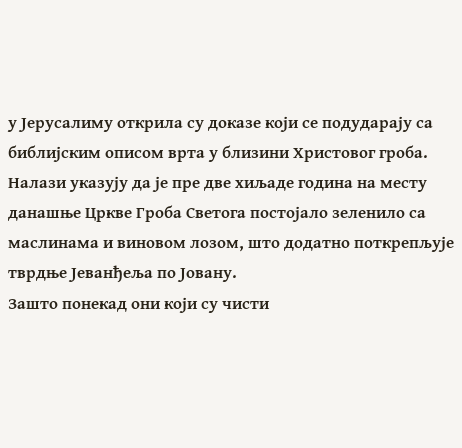у Јерусалиму открила су доказе који се подударају са библијским описом врта у близини Христовог гроба. Налази указују да је пре две хиљаде година на месту данашње Цркве Гроба Светога постојало зеленило са маслинама и виновом лозом, што додатно поткрепљује тврдње Јеванђеља по Јовану.
Зашто понекад они који су чисти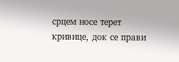срцем носе терет кривице, док се прави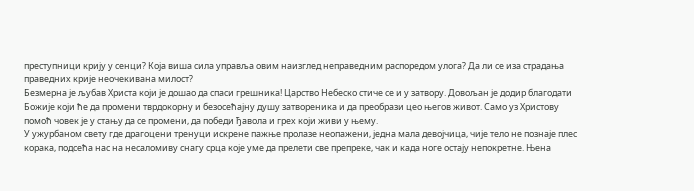преступници крију у сенци? Која виша сила управља овим наизглед неправедним распоредом улога? Да ли се иза страдања праведних крије неочекивана милост?
Безмерна је љубав Христа који је дошао да спаси грешника! Царство Небеско стиче се и у затвору. Довољан је додир благодати Божије који ће да промени тврдокорну и безосећајну душу затвореника и да преобрази цео његов живот. Само уз Христову помоћ човек је у стању да се промени, да победи ђавола и грех који живи у њему.
У ужурбаном свету где драгоцени тренуци искрене пажње пролазе неопажени, једна мала девојчица, чије тело не познаје плес корака, подсећа нас на несаломиву снагу срца које уме да прелети све препреке, чак и када ноге остају непокретне. Њена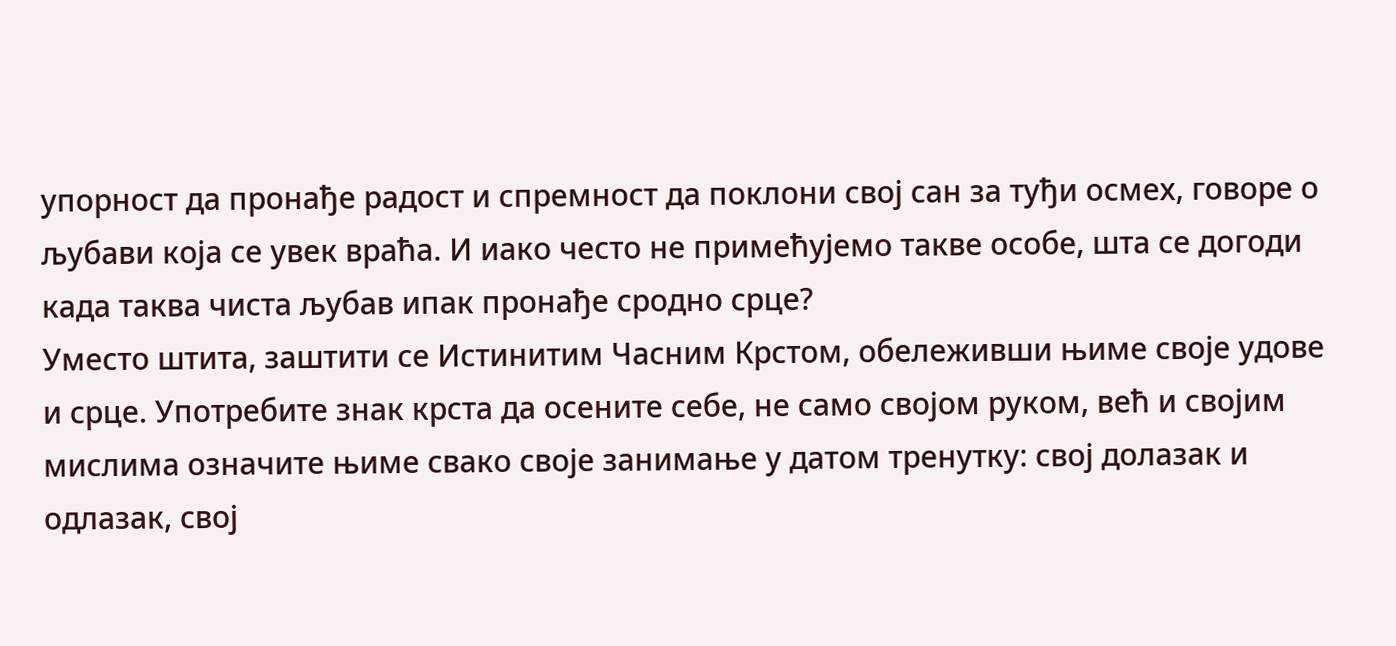упорност да пронађе радост и спремност да поклони свој сан за туђи осмех, говоре о љубави која се увек враћа. И иако често не примећујемо такве особе, шта се догоди када таква чиста љубав ипак пронађе сродно срце?
Уместо штита, заштити се Истинитим Часним Крстом, обележивши њиме своје удове и срце. Употребите знак крста да осените себе, не само својом руком, већ и својим мислима означите њиме свако своје занимање у датом тренутку: свој долазак и одлазак, свој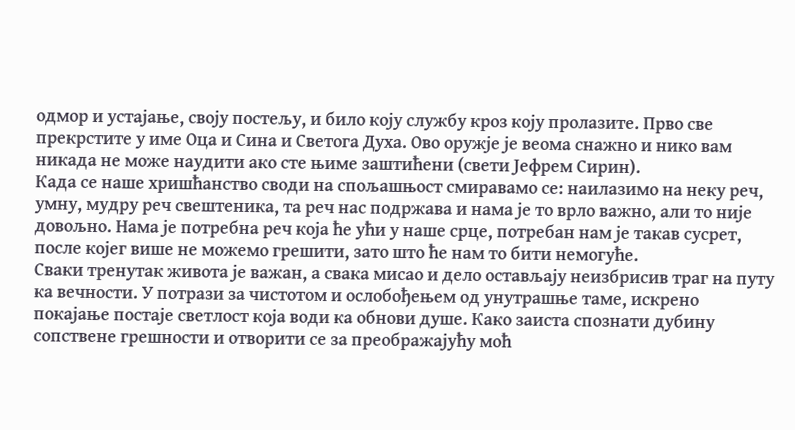одмор и устајање, своју постељу, и било коју службу кроз коју пролазите. Прво све прекрстите у име Оца и Сина и Светога Духа. Ово оружје је веома снажно и нико вам никада не може наудити ако сте њиме заштићени (свети Јефрем Сирин).
Када се наше хришћанство своди на спољашњост смиравамо се: наилазимо на неку реч, умну, мудру реч свештеника, та реч нас подржава и нама је то врло важно, али то није довољно. Нама је потребна реч која ће ући у наше срце, потребан нам је такав сусрет, после којег више не можемо грешити, зато што ће нам то бити немогуће.
Сваки тренутак живота је важан, а свака мисао и дело остављају неизбрисив траг на путу ка вечности. У потрази за чистотом и ослобођењем од унутрашње таме, искрено покајање постаје светлост која води ка обнови душе. Како заиста спознати дубину сопствене грешности и отворити се за преображајућу моћ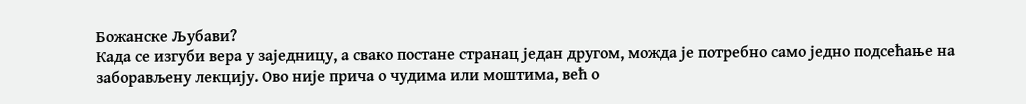Божанске Љубави?
Када се изгуби вера у заједницу, а свако постане странац један другом, можда је потребно само једно подсећање на заборављену лекцију. Ово није прича о чудима или моштима, већ о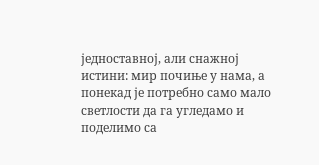једноставној, али снажној истини: мир почиње у нама, а понекад је потребно само мало светлости да га угледамо и поделимо са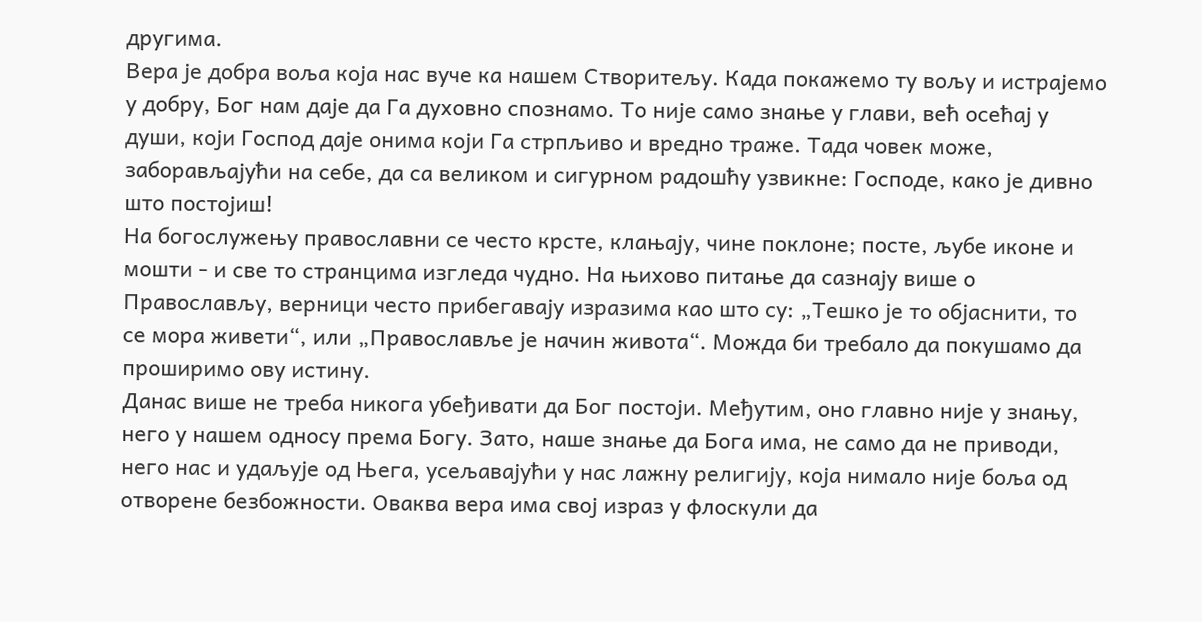другима.
Вера је добра воља која нас вуче ка нашем Створитељу. Када покажемо ту вољу и истрајемо у добру, Бог нам даје да Га духовно спознамо. То није само знање у глави, већ осећај у души, који Господ даје онима који Га стрпљиво и вредно траже. Тада човек може, заборављајући на себе, да са великом и сигурном радошћу узвикне: Господе, како је дивно што постојиш!
На богослужењу православни се често крсте, клањају, чине поклоне; посте, љубе иконе и мошти - и све то странцима изгледа чудно. На њихово питање да сазнају више о Православљу, верници често прибегавају изразима као што су: „Тешко је то објаснити, то се мора живети“, или „Православље је начин живота“. Можда би требало да покушамо да проширимо ову истину.
Данас више не треба никога убеђивати да Бог постоји. Међутим, оно главно није у знању, него у нашем односу према Богу. Зато, наше знање да Бога има, не само да не приводи, него нас и удаљује од Њега, усељавајући у нас лажну религију, која нимало није боља од отворене безбожности. Оваква вера има свој израз у флоскули да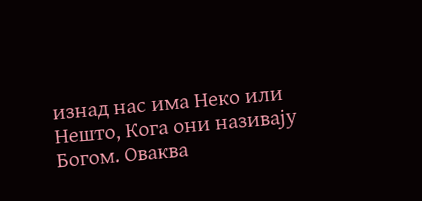изнад нас има Неко или Нешто, Кога они називају Богом. Оваква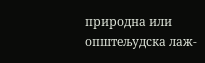природна или општељудска лаж-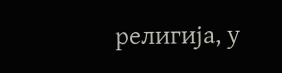религија, у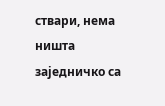ствари, нема ништа заједничко са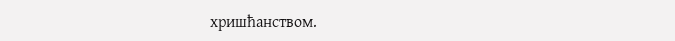хришћанством.